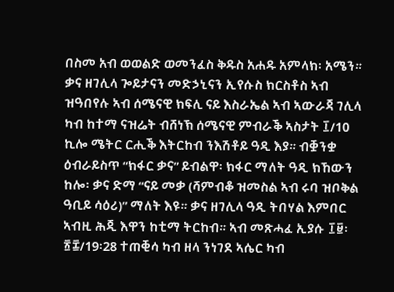በስመ አብ ወወልድ ወመንፈስ ቅዱስ አሐዱ አምላክ፡ አሜን።
ቃና ዘገሊላ ጐይታናን መድኃኒናን ኢየሱስ ክርስቶስ ኣብ ዝዓበየሉ ኣብ ሰሜናዊ ክፍሊ ናይ እስራኤል ኣብ ኣውራጃ ገሊላ ካብ ከተማ ናዝሬት ብሸነኽ ሰሜናዊ ምብራቕ ኣስታት ፲/10 ኪሎ ሜትር ርሒቕ እትርከብ ንእሽቶይ ዓዲ እያ። ብቛንቋ ዕብራይስጥ “ክፋር ቃና” ይብልዋ፡ ክፋር ማለት ዓዲ ክኸውን ከሎ፡ ቃና ድማ “ናይ መቃ (ሻምብቆ ዝመስል ኣብ ሩባ ዝቦቅል ዓቢይ ሳዕሪ)” ማለት እዩ። ቃና ዘገሊላ ዓዲ ትበሃል እምበር ኣብዚ ሕጂ እዋን ከቲማ ትርከብ። ኣብ መጽሓፈ ኢያሱ ፲፱፡፳፰/19፡28 ተጠቒሳ ካብ ዘላ ንነገደ ኣሴር ካብ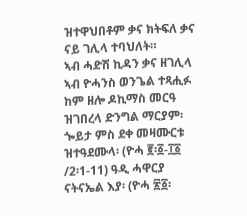ዝተዋህበቶም ቃና ክትፍለ ቃና ናይ ገሊላ ተባህለት።
ኣብ ሓድሽ ኪዳን ቃና ዘገሊላ ኣብ ዮሓንስ ወንጌል ተጻሒፉ ከም ዘሎ ዶኪማስ መርዓ ዝገበረላ ድንግል ማርያም፡ ጐይታ ምስ ደቀ መዛሙርቱ ዝተዓደሙላ፡ (ዮሓ ፪፡፩-፲፩ /2፡1-11) ዓዲ ሓዋርያ ናትናኤል እያ፡ (ዮሓ ፳፩፡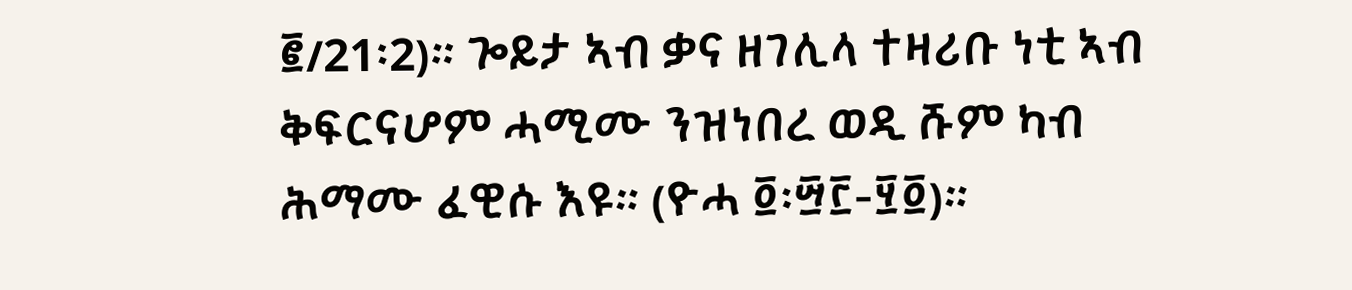፪/21፡2)። ጐይታ ኣብ ቃና ዘገሊላ ተዛሪቡ ነቲ ኣብ ቅፍርናሆም ሓሚሙ ንዝነበረ ወዲ ሹም ካብ ሕማሙ ፈዊሱ እዩ። (ዮሓ ፬፡፵፫-፶፬)።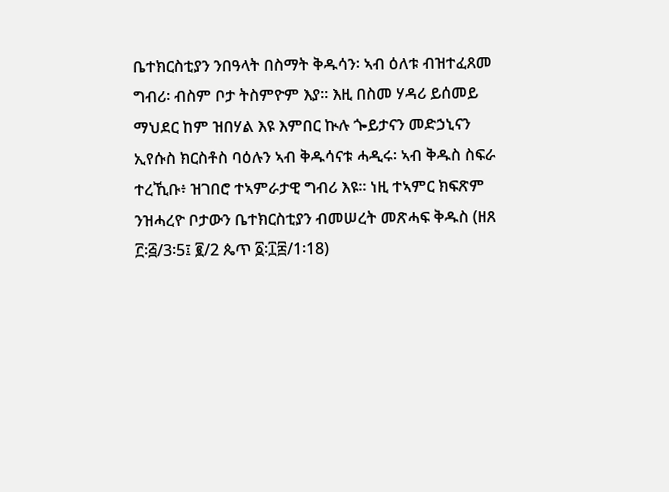ቤተክርስቲያን ንበዓላት በስማት ቅዱሳን፡ ኣብ ዕለቱ ብዝተፈጸመ ግብሪ፡ ብስም ቦታ ትስምዮም እያ። እዚ በስመ ሃዳሪ ይሰመይ ማህደር ከም ዝበሃል እዩ እምበር ኲሉ ጐይታናን መድኃኒናን ኢየሱስ ክርስቶስ ባዕሉን ኣብ ቅዱሳናቱ ሓዲሩ፡ ኣብ ቅዱስ ስፍራ ተረኺቡ፥ ዝገበሮ ተኣምራታዊ ግብሪ እዩ። ነዚ ተኣምር ክፍጽም ንዝሓረዮ ቦታውን ቤተክርስቲያን ብመሠረት መጽሓፍ ቅዱስ (ዘጸ ፫፡፭/3፡5፤ ፪/2 ጴጥ ፩፡፲፰/1፡18)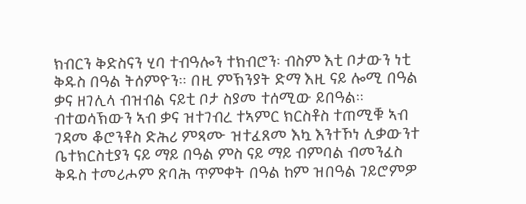ክብርን ቅድስናን ሂባ ተብዓሎን ተክብሮን፡ ብስም እቲ ቦታውን ነቲ ቅዱስ በዓል ትሰምዮን። በዚ ምኽንያት ድማ እዚ ናይ ሎሚ በዓል ቃና ዘገሊላ ብዝብል ናይቲ ቦታ ስያመ ተሰሚው ይበዓል። ብተወሳኽውን ኣብ ቃና ዝተገብረ ተኣምር ክርስቶስ ተጠሚቑ ኣብ ገዳመ ቆሮንቶስ ድሕሪ ምጻሙ ዝተፈጸመ እኳ እንተኾነ ሊቃውንተ ቤተክርስቲያን ናይ ማይ በዓል ምስ ናይ ማይ ብምባል ብመንፈስ ቅዱስ ተመሪሖም ጽባሕ ጥምቀት በዓል ከም ዝበዓል ገይሮምዎ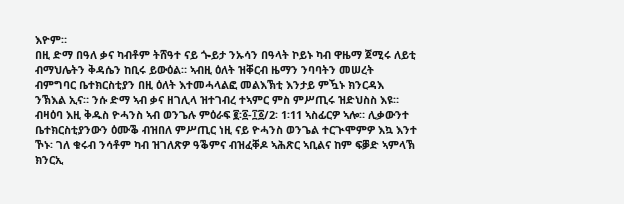እዮም።
በዚ ድማ በዓለ ቃና ካብቶም ትሸዓተ ናይ ጐይታ ንኡሳን በዓላት ኮይኑ ካብ ዋዜማ ጀሚሩ ለይቲ ብማህሌትን ቅዳሴን ከቢሩ ይውዕል። ኣብዚ ዕለት ዝቐርብ ዜማን ንባባትን መሠረት ብምግባር ቤተክርስቲያን በዚ ዕለት እተመሓላልፎ መልእኽቲ እንታይ ምዃኑ ክንርዳእ ንኽእል ኢና። ንሱ ድማ ኣብ ቃና ዘገሊላ ዝተገብረ ተኣምር ምስ ምሥጢሩ ዝድህስስ እዩ። ብዛዕባ እዚ ቅዱስ ዮሓንስ ኣብ ወንጌሉ ምዕራፍ ፪፡፩-፲፩/2፡ 1፡11 ኣስፊርዎ ኣሎ። ሊቃውንተ ቤተክርስቲያንውን ዕሙቕ ብዝበለ ምሥጢር ነዚ ናይ ዮሓንስ ወንጌል ተርጒሞምዎ እኳ እንተ ኾኑ፡ ገለ ቁሩብ ንሳቶም ካብ ዝገለጽዎ ዓቕምና ብዝፈቐዶ ኣሕጽር ኣቢልና ከም ፍቓድ ኣምላኽ ክንርኢ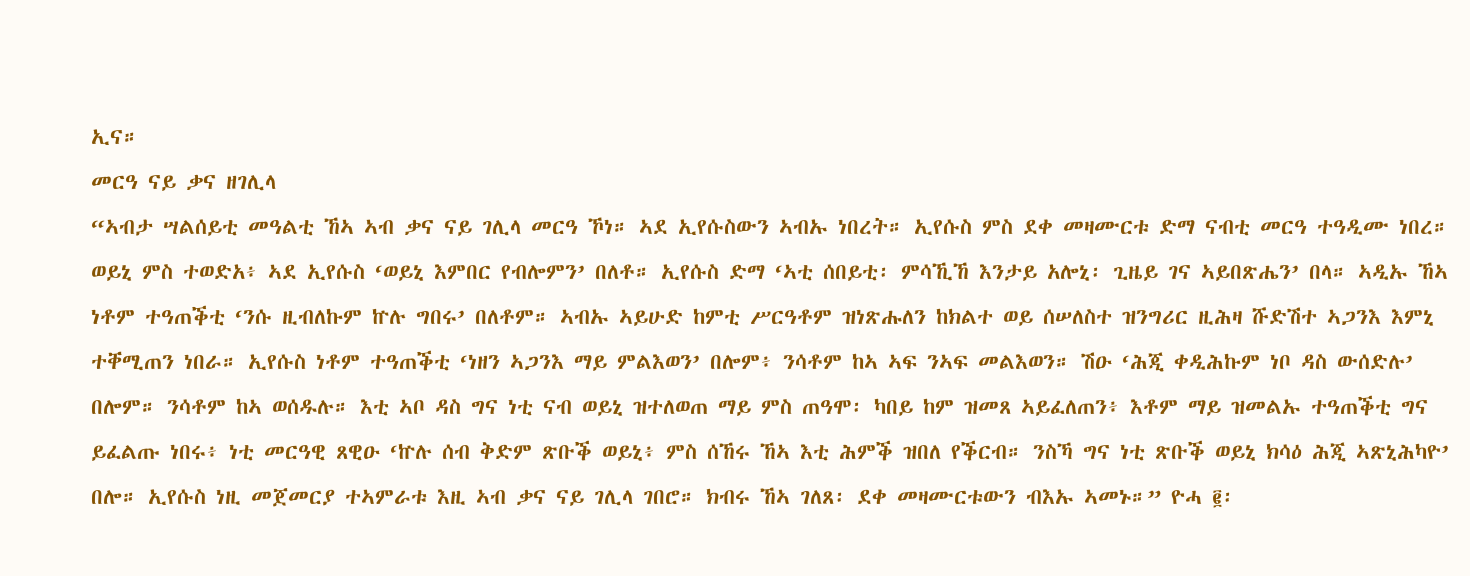ኢና።
መርዓ ናይ ቃና ዘገሊላ
“ኣብታ ሣልሰይቲ መዓልቲ ኸኣ ኣብ ቃና ናይ ገሊላ መርዓ ኾነ። ኣደ ኢየሱስውን ኣብኡ ነበረት። ኢየሱስ ምስ ደቀ መዛሙርቱ ድማ ናብቲ መርዓ ተዓዲሙ ነበረ። ወይኒ ምስ ተወድአ፥ ኣደ ኢየሱስ ‘ወይኒ እምበር የብሎምን’ በለቶ። ኢየሱስ ድማ ‘ኣቲ ሰበይቲ፡ ምሳኺኸ እንታይ አሎኒ፡ ጊዜይ ገና ኣይበጽሔን’ በላ። ኣዲኡ ኸኣ ነቶም ተዓጠቕቲ ‘ንሱ ዚብለኩም ኵሉ ግበሩ’ በለቶም። ኣብኡ ኣይሁድ ከምቲ ሥርዓቶም ዝነጽሑለን ከክልተ ወይ ሰሠለስተ ዝንግሪር ዚሕዛ ሹድሽተ ኣጋንእ እምኒ ተቐሚጠን ነበራ። ኢየሱስ ነቶም ተዓጠቕቲ ‘ነዘን ኣጋንእ ማይ ምልእወን’ በሎም፥ ንሳቶም ከኣ ኣፍ ንኣፍ መልእወን። ሽዑ ‘ሕጂ ቀዲሕኩም ነቦ ዳስ ውሰድሉ’ በሎም። ንሳቶም ከኣ ወሰዱሉ። እቲ ኣቦ ዳስ ግና ነቲ ናብ ወይኒ ዝተለወጠ ማይ ምስ ጠዓሞ፡ ካበይ ከም ዝመጸ ኣይፈለጠን፥ እቶም ማይ ዝመልኡ ተዓጠቕቲ ግና ይፈልጡ ነበሩ፥ ነቲ መርዓዊ ጸዊዑ ‘ኵሉ ሰብ ቅድም ጽቡቕ ወይኒ፥ ምስ ሰኸሩ ኸኣ እቲ ሕምቕ ዝበለ የቕርብ። ንስኻ ግና ነቲ ጽቡቕ ወይኒ ክሳዕ ሕጂ ኣጽኒሕካዮ’ በሎ። ኢየሱስ ነዚ መጀመርያ ተኣምራቱ እዚ ኣብ ቃና ናይ ገሊላ ገበሮ። ክብሩ ኸኣ ገለጸ፡ ደቀ መዛሙርቱውን ብእኡ ኣመኑ።” ዮሓ ፪፡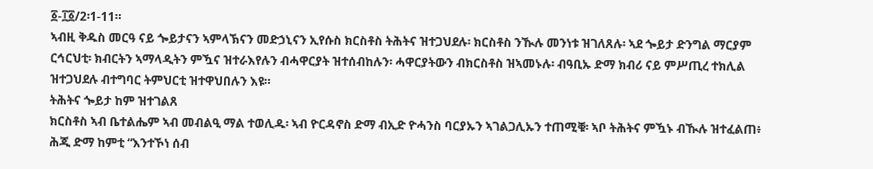፩-፲፩/2፡1-11።
ኣብዚ ቅዱስ መርዓ ናይ ጐይታናን ኣምላኽናን መድኃኒናን ኢየሱስ ክርስቶስ ትሕትና ዝተጋህደሉ፡ ክርስቶስ ንዂሉ መንነቱ ዝገለጸሉ፡ ኣደ ጐይታ ድንግል ማርያም ርኅርህቲ፡ ክብርትን ኣማላዲትን ምዃና ዝተራእየሉን ብሓዋርያት ዝተሰብከሉን፡ ሓዋርያትውን ብክርስቶስ ዝኣመኑሉ፡ ብዓቢኡ ድማ ክብሪ ናይ ምሥጢረ ተክሊል ዝተጋህደሉ ብተግባር ትምህርቲ ዝተዋህበሉን እዩ።
ትሕትና ጐይታ ከም ዝተገልጸ
ክርስቶስ ኣብ ቤተልሔም ኣብ መብልዒ ማል ተወሊዱ፡ ኣብ ዮርዳኖስ ድማ ብኢድ ዮሓንስ ባርያኡን ኣገልጋሊኡን ተጠሚቑ፡ ኣቦ ትሕትና ምዃኑ ብዂሉ ዝተፈልጠ፥ ሕጂ ድማ ከምቲ “እንተኾነ ሰብ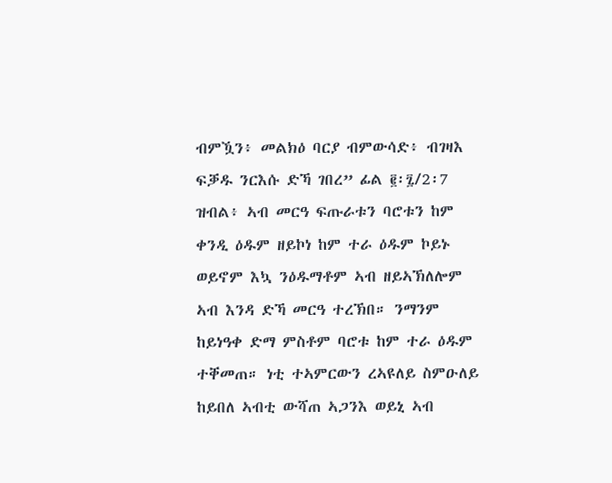ብምዃን፥ መልክዕ ባርያ ብምውሳድ፥ ብገዛእ ፍቓዱ ንርእሱ ድኻ ገበረ” ፊል ፪፡፯/2፡7 ዝብል፥ ኣብ መርዓ ፍጡራቱን ባሮቱን ከም ቀንዲ ዕዱም ዘይኮነ ከም ተራ ዕዱም ኮይኑ ወይኖም እኳ ንዕዱማቶም ኣብ ዘይኣኽለሎም ኣብ እንዳ ድኻ መርዓ ተረኽበ። ንማንም ከይነዓቀ ድማ ምስቶም ባሮቱ ከም ተራ ዕዱም ተቐመጠ። ነቲ ተኣምርውን ረኣዩለይ ስምዑለይ ከይበለ ኣብቲ ውሻጠ ኣጋንእ ወይኒ ኣብ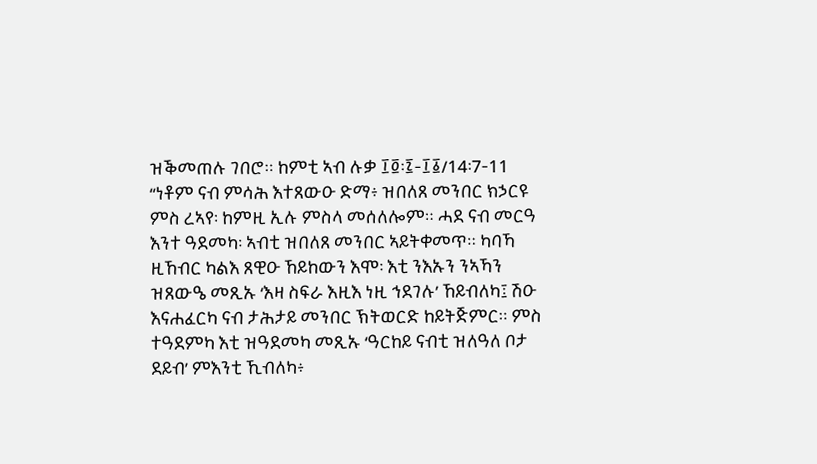ዝቕመጠሉ ገበሮ። ከምቲ ኣብ ሉቃ ፲፬፡፯-፲፩/14፡7-11 “ነቶም ናብ ምሳሕ እተጸውዑ ድማ፥ ዝበለጸ መንበር ክኃርዩ ምስ ረኣየ፡ ከምዚ ኢሉ ምስላ መሰለሎም። ሓደ ናብ መርዓ እንተ ዓደመካ፡ ኣብቲ ዝበለጸ መንበር ኣይትቀመጥ። ካባኻ ዚኸብር ካልእ ጸዊዑ ኸይከውን እሞ፡ እቲ ንእኡን ንኣኻን ዝጸውዔ መጺኡ ‘እዛ ስፍራ እዚእ ነዚ ኅደገሉ’ ኸይብለካ፤ ሽዑ እናሐፈርካ ናብ ታሕታይ መንበር ኽትወርድ ከይትጅምር። ምስ ተዓደምካ እቲ ዝዓደመካ መጺኡ ‘ዓርከይ ናብቲ ዝለዓለ ቦታ ደይብ’ ምእንቲ ኺብለካ፥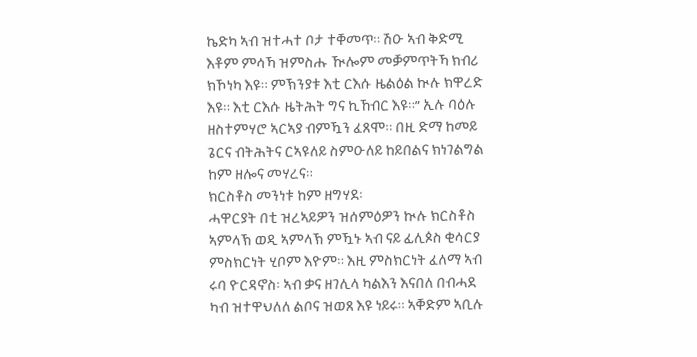ኬድካ ኣብ ዝተሓተ ቦታ ተቐመጥ። ሽዑ ኣብ ቅድሚ እቶም ምሳኻ ዝምስሑ ዂሎም መቓምጥትኻ ክብሪ ክኾነካ እዩ። ምኽንያቱ እቲ ርእሱ ዜልዕል ኲሉ ክዋረድ እዩ። እቲ ርእሱ ዜትሕት ግና ኪኸብር እዩ።” ኢሉ ባዕሉ ዘስተምሃሮ ኣርኣያ ብምዃን ፈጸሞ። በዚ ድማ ከመይ ጌርና ብትሕትና ርኣዩለይ ስምዑለይ ከይበልና ክነገልግል ከም ዘሎና መሃረና።
ክርስቶስ መንነቱ ከም ዘግሃደ፡
ሓዋርያት በቲ ዝረኣይዎን ዝሰምዕዎን ኲሉ ክርስቶስ ኣምላኽ ወዲ ኣምላኽ ምዃኑ ኣብ ናይ ፊሊጶስ ቂሳርያ ምስክርነት ሂቦም እዮም። እዚ ምስክርነት ፈለማ ኣብ ሩባ ዮርዳኖስ፡ ኣብ ቃና ዘገሊላ ካልእን እናበለ በብሓደ ካብ ዝተዋህለለ ልቦና ዝወጸ እዩ ነይሩ። ኣቐድም ኣቢሉ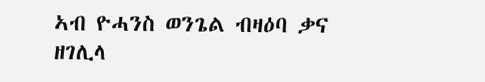ኣብ ዮሓንስ ወንጌል ብዛዕባ ቃና ዘገሊላ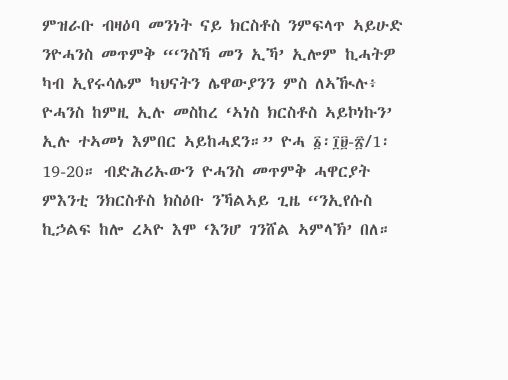ምዝራቡ ብዛዕባ መንነት ናይ ክርስቶስ ንምፍላጥ ኣይሁድ ንዮሓንስ መጥምቅ “‘ንስኻ መን ኢኻ’ ኢሎም ኪሓትዎ ካብ ኢየሩሳሌም ካህናትን ሌዋውያንን ምስ ለኣዂሉ፥ ዮሓንስ ከምዚ ኢሉ መስከረ ‘ኣነስ ክርስቶስ ኣይኮነኩን’ ኢሉ ተኣመነ እምበር ኣይከሓደን።” ዮሓ ፩፡፲፱-፳/1፡19-20። ብድሕሪኡውን ዮሓንስ መጥምቅ ሓዋርያት ምእንቲ ንክርስቶስ ክስዕቡ ንኻልኣይ ጊዜ “ንኢየሱስ ኪኃልፍ ከሎ ረኣዮ እሞ ‘እንሆ ገንሸል ኣምላኽ’ በለ።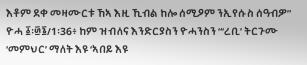እቶም ደቀ መዛሙርቱ ኸኣ እዚ ኺብል ከሎ ሰሚዖም ንኢየሱስ ሰዓብዎ” ዮሓ ፩፡፴፮/1፡36፥ ከም ዝብለና እንድርያስን ዮሓንስን “‘ረቢ’ ትርጉሙ ‘መምህር’ ማለት እዩ ‘ኣበይ እዩ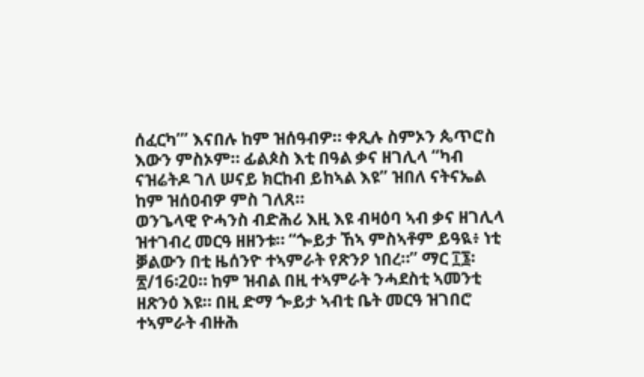ሰፈርካ’” እናበሉ ከም ዝሰዓብዎ። ቀጺሉ ስምኦን ጴጥሮስ እውን ምስኦም። ፊልጶስ እቲ በዓል ቃና ዘገሊላ “ካብ ናዝሬትዶ ገለ ሠናይ ክርከብ ይከኣል እዩ” ዝበለ ናትናኤል ከም ዝሰዐብዎ ምስ ገለጸ።
ወንጌላዊ ዮሓንስ ብድሕሪ እዚ እዩ ብዛዕባ ኣብ ቃና ዘገሊላ ዝተገብረ መርዓ ዘዘንቱ። “ጐይታ ኸኣ ምስኣቶም ይዓዪ፥ ነቲ ቓልውን በቲ ዜሰንዮ ተኣምራት የጽንዖ ነበረ።” ማር ፲፮፡፳/16፡20። ከም ዝብል በዚ ተኣምራት ንሓደስቲ ኣመንቲ ዘጽንዕ እዩ። በዚ ድማ ጐይታ ኣብቲ ቤት መርዓ ዝገበሮ ተኣምራት ብዙሕ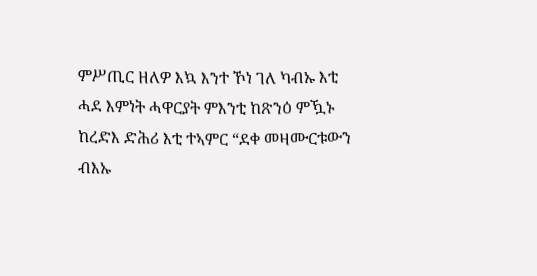ምሥጢር ዘለዎ እኳ እንተ ኾነ ገለ ካብኡ እቲ ሓደ እምነት ሓዋርያት ምእንቲ ከጽንዕ ምዃኑ ከረድእ ድሕሪ እቲ ተኣምር “ደቀ መዛሙርቱውን ብእኡ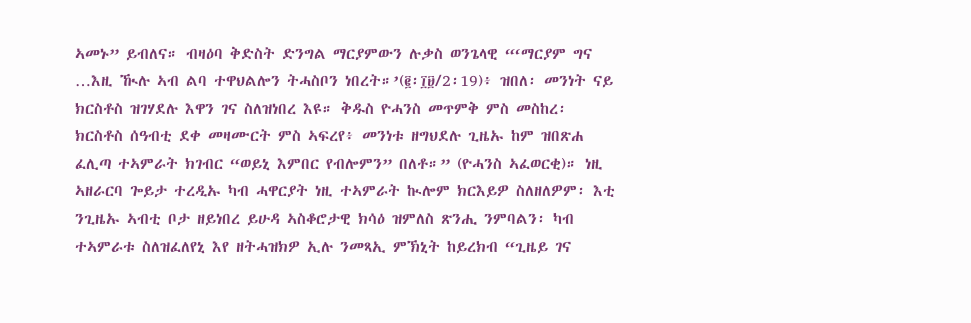ኣመኑ” ይብለና። ብዛዕባ ቅድስት ድንግል ማርያምውን ሉቃስ ወንጌላዊ “‘ማርያም ግና …እዚ ዂሉ ኣብ ልባ ተዋህልሎን ትሓስቦን ነበረት።’(፪፡፲፱/2፡19)፥ ዝበለ፡ መንነት ናይ ክርስቶስ ዝገሃደሉ እዋን ገና ስለዝነበረ እዩ። ቅዱስ ዮሓንስ መጥምቅ ምስ መስከረ፡ ክርስቶስ ሰዓብቲ ደቀ መዛሙርት ምስ ኣፍረየ፥ መንነቱ ዘግህደሉ ጊዜኡ ከም ዝበጽሐ ፈሊጣ ተኣምራት ክገብር “ወይኒ እምበር የብሎምን” በለቶ።” (ዮሓንስ ኣፈወርቂ)። ነዚ ኣዘራርባ ጐይታ ተረዲኡ ካብ ሓዋርያት ነዚ ተኣምራት ኲሎም ክርእይዎ ስለዘለዎም፡ እቲ ንጊዜኡ ኣብቲ ቦታ ዘይነበረ ይሁዳ ኣስቆሮታዊ ክሳዕ ዝምለስ ጽንሒ ንምባልን፡ ካብ ተኣምራቱ ስለዝፈለየኒ እየ ዘትሓዝክዎ ኢሉ ንመጻኢ ምኽኒት ከይረክብ “ጊዜይ ገና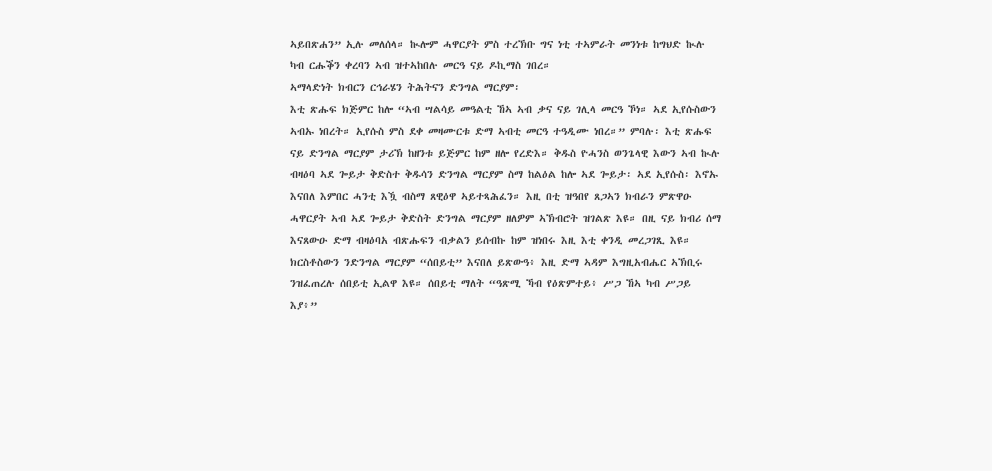ኣይበጽሐን” ኢሉ መለሰላ። ኲሎም ሓዋርያት ምስ ተረኽቡ ግና ነቲ ተኣምራት መንነቱ ከግህድ ኲሉ ካብ ርሑቕን ቀረባን ኣብ ዝተኣከበሉ መርዓ ናይ ዶኪማስ ገበረ።
ኣማላድነት ክብርን ርኅራሄን ትሕትናን ድንግል ማርያም፡
እቲ ጽሑፍ ክጅምር ከሎ “ኣብ ሣልሳይ መዓልቲ ኸኣ ኣብ ቃና ናይ ገሊላ መርዓ ኾነ። ኣደ ኢየሱስውን ኣብኡ ነበረት። ኢየሱስ ምስ ደቀ መዛሙርቱ ድማ ኣብቲ መርዓ ተዓዲሙ ነበረ።” ምባሉ፡ እቲ ጽሑፍ ናይ ድንግል ማርያም ታሪኽ ከዘንቱ ይጅምር ከም ዘሎ የረድእ። ቅዱስ ዮሓንስ ወንጌላዊ እውን ኣብ ኲሉ ብዛዕባ ኣደ ጐይታ ቅድስተ ቅዱሳን ድንግል ማርያም ስማ ከልዕል ከሎ ኣደ ጐይታ፡ ኣደ ኢየሱስ፡ እኖኡ እናበለ እምበር ሓንቲ እዃ ብስማ ጸዊዕዋ ኣይተጻሕፈን። እዚ በቲ ዝዓበየ ጸጋኣን ክብራን ምጽዋዑ ሓዋርያት ኣብ ኣደ ጐይታ ቅድስት ድንግል ማርያም ዘለዎም ኣኽብሮት ዝገልጽ እዩ። በዚ ናይ ክብሪ ሰማ እናጸውዑ ድማ ብዛዕባአ ብጽሑፍን ብቃልን ይሰብኩ ከም ዝነበሩ እዚ እቲ ቀንዲ መረጋገጺ እዩ። ክርስቶስውን ንድንግል ማርያም “ሰበይቲ” እናበለ ይጽውዓ፥ እዚ ድማ ኣዳም እግዚአብሔር ኣኽቢሩ ንዝፈጠረሉ ሰበይቲ ኢልዋ እዩ። ሰበይቲ ማለት “ዓጽሚ ኻብ የዕጽምተይ፥ ሥጋ ኸኣ ካብ ሥጋይ እያ፥”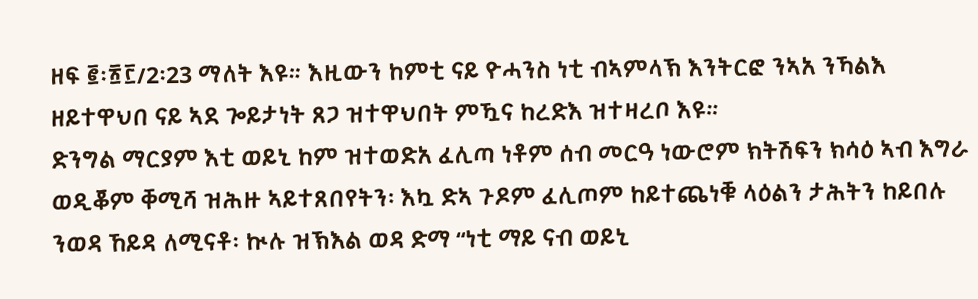ዘፍ ፪፡፳፫/2፡23 ማለት እዩ። እዚውን ከምቲ ናይ ዮሓንስ ነቲ ብኣምላኽ እንትርፎ ንኣአ ንኻልእ ዘይተዋህበ ናይ ኣደ ጐይታነት ጸጋ ዝተዋህበት ምዃና ከረድእ ዝተዛረቦ እዩ።
ድንግል ማርያም እቲ ወይኒ ከም ዝተወድአ ፈሊጣ ነቶም ሰብ መርዓ ነውሮም ክትሽፍን ክሳዕ ኣብ እግራ ወዲቖም ቐሚሻ ዝሕዙ ኣይተጸበየትን፡ እኳ ድኣ ጉዶም ፈሊጦም ከይተጨነቑ ላዕልን ታሕትን ከይበሉ ንወዳ ኸይዳ ለሚናቶ፡ ኲሉ ዝኽእል ወዳ ድማ “ነቲ ማይ ናብ ወይኒ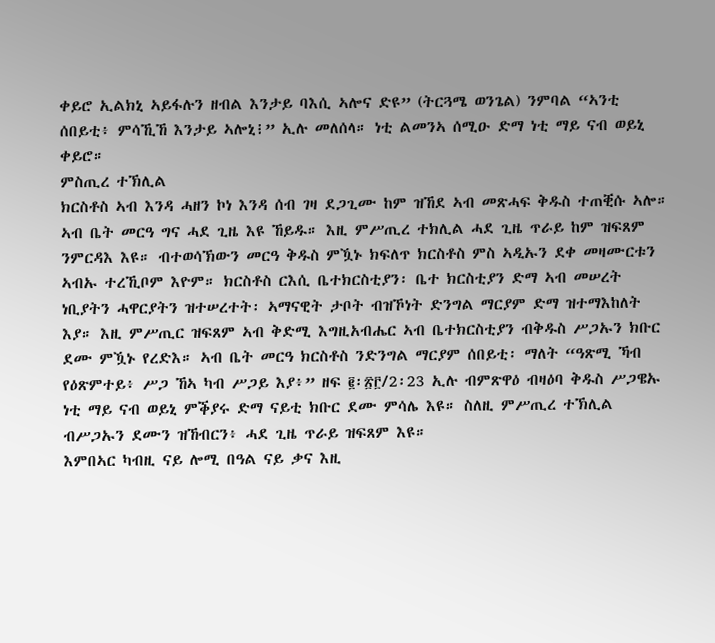ቀይሮ ኢልክኒ ኣይፋሉን ዘብል እንታይ ባእሲ ኣሎና ድዩ” (ትርጓሜ ወንጌል) ንምባል “ኣንቲ ሰበይቲ፥ ምሳኺኸ እንታይ ኣሎኒ፧” ኢሉ መለሰላ። ነቲ ልመንኣ ሰሚዑ ድማ ነቲ ማይ ናብ ወይኒ ቀይሮ።
ምስጢረ ተኽሊል
ክርስቶስ ኣብ እንዳ ሓዘን ኮነ እንዳ ሰብ ገዛ ደጋጊሙ ከም ዝኸደ ኣብ መጽሓፍ ቅዱስ ተጠቒሱ ኣሎ። ኣብ ቤት መርዓ ግና ሓደ ጊዜ እዩ ኸይዱ። እዚ ምሥጢረ ተክሊል ሓደ ጊዜ ጥራይ ከም ዝፍጸም ንምርዳእ እዩ። ብተወሳኽውን መርዓ ቅዱስ ምዃኑ ክፍለጥ ክርስቶስ ምስ ኣዲኡን ደቀ መዛሙርቱን ኣብኡ ተረኺቦም እዮም። ክርስቶስ ርእሲ ቤተክርስቲያን፡ ቤተ ክርስቲያን ድማ ኣብ መሠረት ነቢያትን ሓዋርያትን ዝተሠረተት፡ ኣማናዊት ታቦት ብዝኾነት ድንግል ማርያም ድማ ዝተማእከለት እያ። እዚ ምሥጢር ዝፍጸም ኣብ ቅድሚ እግዚአብሔር ኣብ ቤተክርስቲያን ብቅዱስ ሥጋኡን ክቡር ደሙ ምዃኑ የረድእ። ኣብ ቤት መርዓ ክርስቶስ ንድንግል ማርያም ሰበይቲ፡ ማለት “ዓጽሚ ኻብ የዕጽምተይ፥ ሥጋ ኸኣ ካብ ሥጋይ እያ፥” ዘፍ ፪፡፳፫/2፡23 ኢሉ ብምጽዋዕ ብዛዕባ ቅዱስ ሥጋዌኡ ነቲ ማይ ናብ ወይኒ ምቕያሩ ድማ ናይቲ ክቡር ደሙ ምሳሌ እዩ። ስለዚ ምሥጢረ ተኽሊል ብሥጋኡን ደሙን ዝኸብርን፥ ሓደ ጊዜ ጥራይ ዝፍጸም እዩ።
እምበኣር ካብዚ ናይ ሎሚ በዓል ናይ ቃና እዚ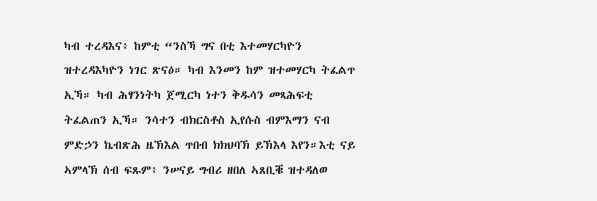ካብ ተረዳእና፥ ከምቲ “ንስኻ ግና በቲ እተመሃርካዮን ዝተረዳእካዮን ነገር ጽናዕ። ካብ እንመን ከም ዝተመሃርካ ትፈልጥ ኢኻ። ካብ ሕፃንነትካ ጀሚርካ ነተን ቅዱሳን መጻሕፍቲ ትፈልጠን ኢኻ። ንሳተን ብክርስቶስ ኢየሱስ ብምእማን ናብ ምድኃን ኬብጽሕ ዜኽእል ጥበብ ክክህባኽ ይኽእላ እየን።እቲ ናይ ኣምላኽ ሰብ ፍጹም፥ ንሠናይ ግብሪ ዘበለ ኣጸቢቑ ዝተዳለወ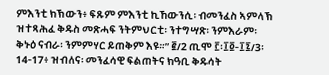ምእንቲ ክኽውን፥ ፍጹም ምእንቲ ኪኸውንሲ፡ ብመንፈስ ኣምላኽ ዝተጻሕፈ ቅዱስ መጽሓፍ ንትምህርቲ፡ ንተግሣጽ፡ ንምእራም፡ ቅኑዕ ናብራ፡ ንምምሃር ይጠቅም እዩ።” ፪/2 ጢሞ ፫፡፲፬-፲፯/3፡14-17፥ ዝብለና፡ መንፈሳዊ ፍልጠትና ክዓቢ ቅዱሳት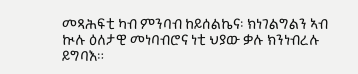መጻሕፍቲ ካብ ምንባብ ከይሰልኬና፡ ክነገልግልን ኣብ ኲሉ ዕለታዊ መነባብሮና ነቲ ህያው ቃሉ ክንነብረሉ ይግባእ።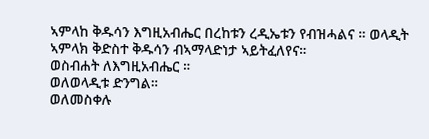ኣምላከ ቅዱሳን እግዚአብሔር በረከቱን ረዲኤቱን የብዝሓልና ። ወላዲት ኣምላክ ቅድስተ ቅዱሳን ብኣማላድነታ ኣይትፈለየና።
ወስብሐት ለእግዚአብሔር ።
ወለወላዲቱ ድንግል።
ወለመስቀሉ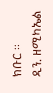ክቡር ።
ዲን. ዘሚካኤል